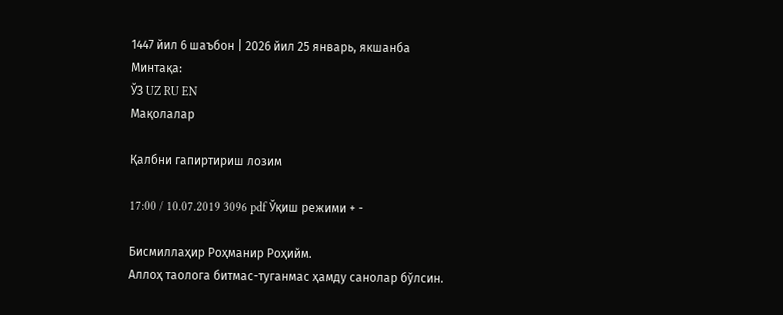1447 йил 6 шаъбон | 2026 йил 25 январь, якшанба
Минтақа:
ЎЗ UZ RU EN
Мақолалар

Қалбни гапиртириш лозим

17:00 / 10.07.2019 3096 pdf Ўқиш режими + -

Бисмиллаҳир Роҳманир Роҳийм.
Аллоҳ таолога битмас-туганмас ҳамду санолар бўлсин.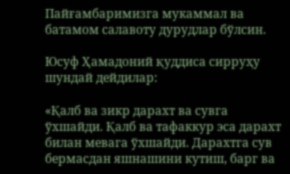Пайғамбаримизга мукаммал ва батамом салавоту дурудлар бўлсин.

Юсуф Ҳамадоний қуддиса сирруҳу шундай дейдилар:

«Қалб ва зикр дарахт ва сувга ўхшайди. Қалб ва тафаккур эса дарахт билан мевага ўхшайди. Дарахтга сув бермасдан яшнашини кутиш, барг ва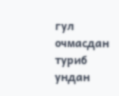гул очмасдан туриб ундан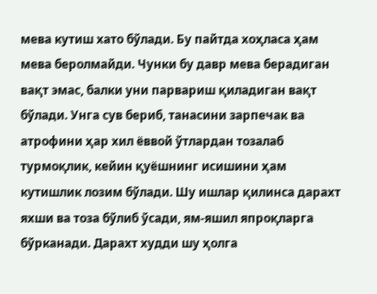мева кутиш хато бўлади. Бу пайтда хоҳласа ҳам мева беролмайди. Чунки бу давр мева берадиган вақт эмас, балки уни парвариш қиладиган вақт бўлади. Унга сув бериб, танасини зарпечак ва атрофини ҳар хил ёввой ўтлардан тозалаб турмоқлик, кейин қуёшнинг исишини ҳам кутишлик лозим бўлади. Шу ишлар қилинса дарахт яхши ва тоза бўлиб ўсади, ям-яшил япроқларга бўрканади. Дарахт худди шу ҳолга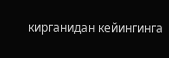кирганидан кейингинга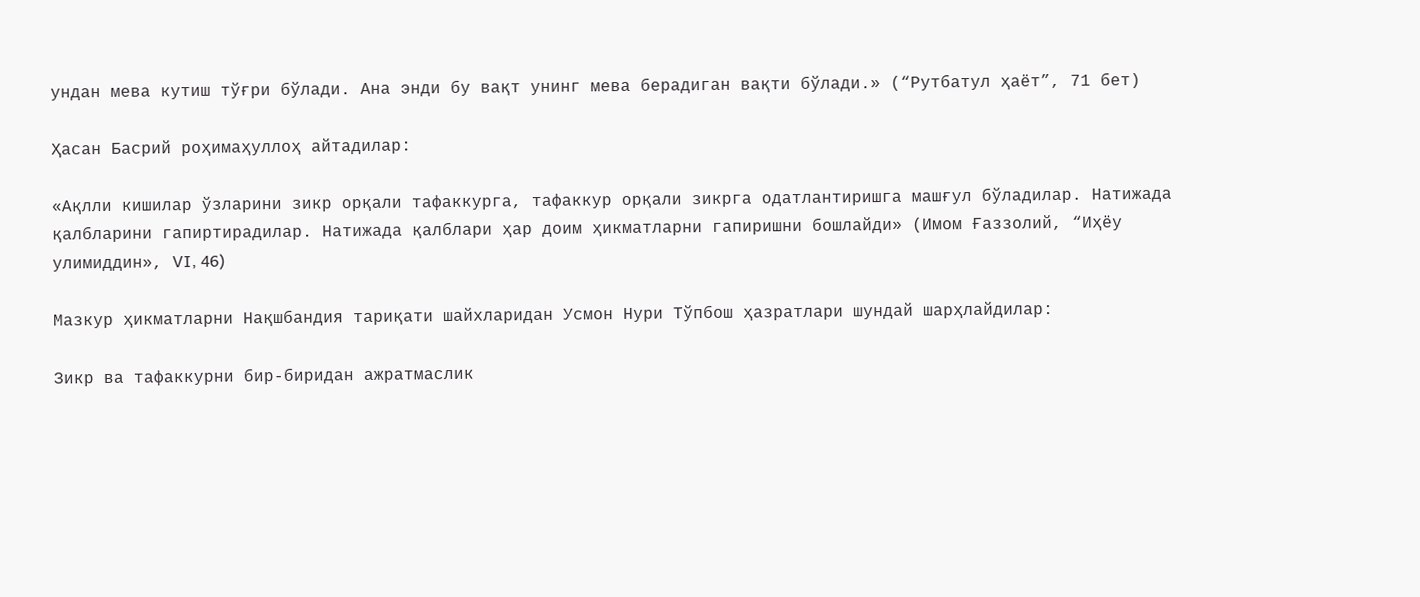ундан мева кутиш тўғри бўлади. Ана энди бу вақт унинг мева берадиган вақти бўлади.» (“Рутбатул ҳаёт”, 71 бет)

Ҳасан Басрий роҳимаҳуллоҳ айтадилар:

«Ақлли кишилар ўзларини зикр орқали тафаккурга, тафаккур орқали зикрга одатлантиришга машғул бўладилар. Натижада қалбларини гапиртирадилар. Натижада қалблари ҳар доим ҳикматларни гапиришни бошлайди» (Имом Ғаззолий, “Иҳёу улимиддин», VI, 46)

Мазкур ҳикматларни Нақшбандия тариқати шайхларидан Усмон Нури Тўпбош ҳазратлари шундай шарҳлайдилар:

Зикр ва тафаккурни бир-биридан ажратмаслик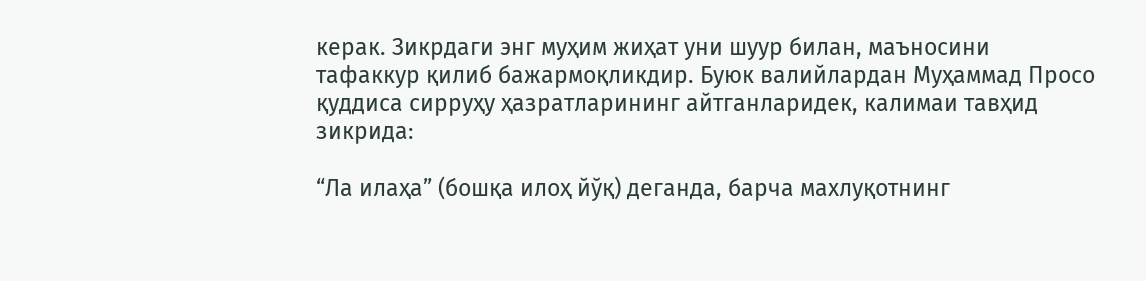керак. Зикрдаги энг муҳим жиҳат уни шуур билан, маъносини тафаккур қилиб бажармоқликдир. Буюк валийлардан Муҳаммад Просо қуддиса сирруҳу ҳазратларининг айтганларидек, калимаи тавҳид зикрида:

“Ла илаҳа” (бошқа илоҳ йўқ) деганда, барча махлуқотнинг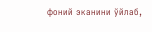фоний эканини ўйлаб,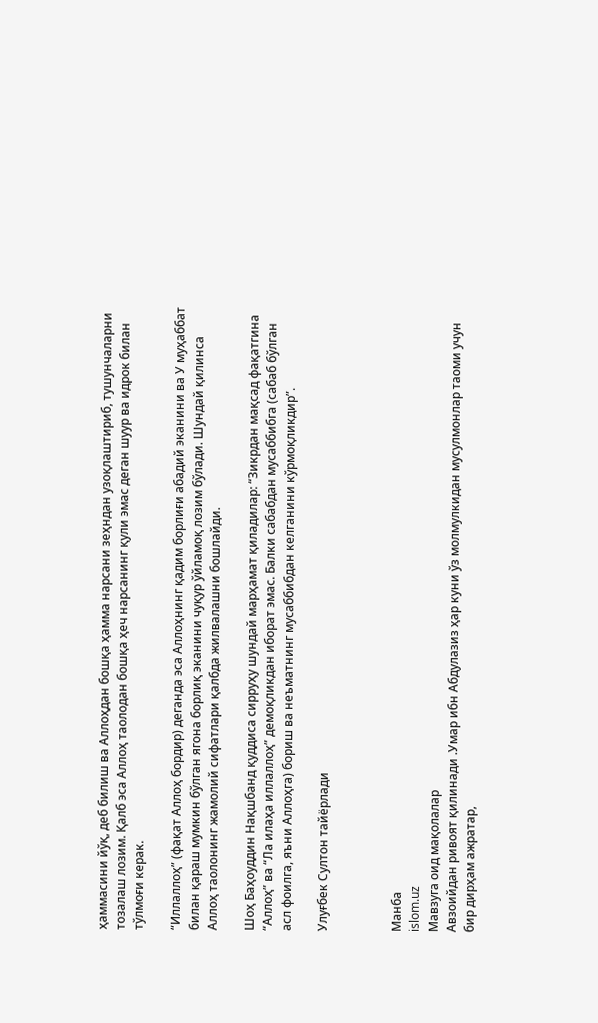ҳаммасини йўқ, деб билиш ва Аллоҳдан бошқа ҳамма нарсани зеҳндан узоқлаштириб, тушунчаларни тозалаш лозим. Қалб эса Аллоҳ таолодан бошқа ҳеч нарсанинг қули эмас деган шуур ва идрок билан тўлмоғи керак.

“Иллаллоҳ” (фақат Аллоҳ бордир) деганда эса Аллоҳнинг қадим борлиғи абадий эканини ва У муҳаббат билан қараш мумкин бўлган ягона борлиқ эканини чуқур ўйламоқ лозим бўлади. Шундай қилинса Аллоҳ таолонинг жамолий сифатлари қалбда жилвалашни бошлайди.

Шоҳ Баҳоуддин Нақшбанд қуддиса сирруҳу шундай марҳамат қиладилар: “Зикрдан мақсад фақатгина “Аллоҳ” ва “Ла илаҳа иллаллоҳ” демоқликдан иборат эмас. Балки сабабдан мусаббибга (сабаб бўлган асл фоилга, яъни Аллоҳга) бориш ва неъматнинг мусаббибдан келганини кўрмоқликдир”.

Улуғбек Султон тайёрлади



Манба
islom.uz
Мавзуга оид мақолалар
Авзоийдан ривоят қилинади .Умар ибн Абдулазиз ҳар куни ўз молмулкидан мусулмонлар таоми учун бир дирҳам ажратар,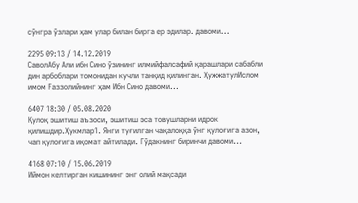сўнгра ўзлари ҳам улар билан бирга ер эдилар. давоми...

2295 09:13 / 14.12.2019
СаволАбу Али ибн Сино ўзининг илмийфалсафий қарашлари сабабли дин арбоблари томонидан кучли танқид қилинган. ҲужжатулИслом имом Fаззолийнинг ҳам Ибн Сино давоми...

6407 18:30 / 05.08.2020
Қулоқ эшитиш аъзоси, эшитиш эса товушларни идрок қилишдир.Ҳукмлар1. Янги туғилган чақалоққа ўнг қулоғига азон, чап қулоғига иқомат айтилади. Гўдакнинг биринчи давоми...

4168 07:10 / 15.06.2019
Иймон келтирган кишининг энг олий мақсади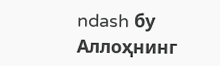ndash бу Аллоҳнинг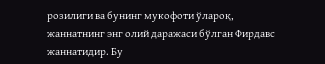розилиги ва бунинг мукофоти ўлароқ, жаннатнинг энг олий даражаси бўлган Фирдавс жаннатидир. Бу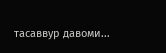тасаввур давоми...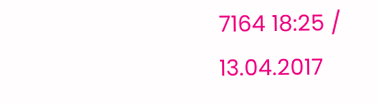7164 18:25 / 13.04.2017